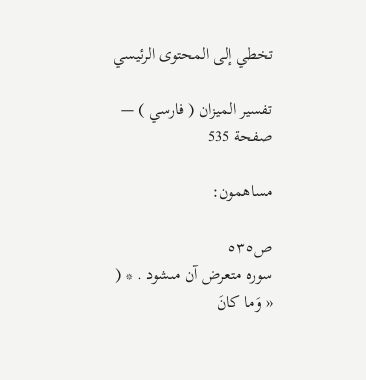تخطي إلى المحتوى الرئيسي

تفسير الميزان ( فارسي ) — صفحة 535

مساهمون:

ص٥٣٥
سوره متعرض آن مىشود . * ( « وَما كانَ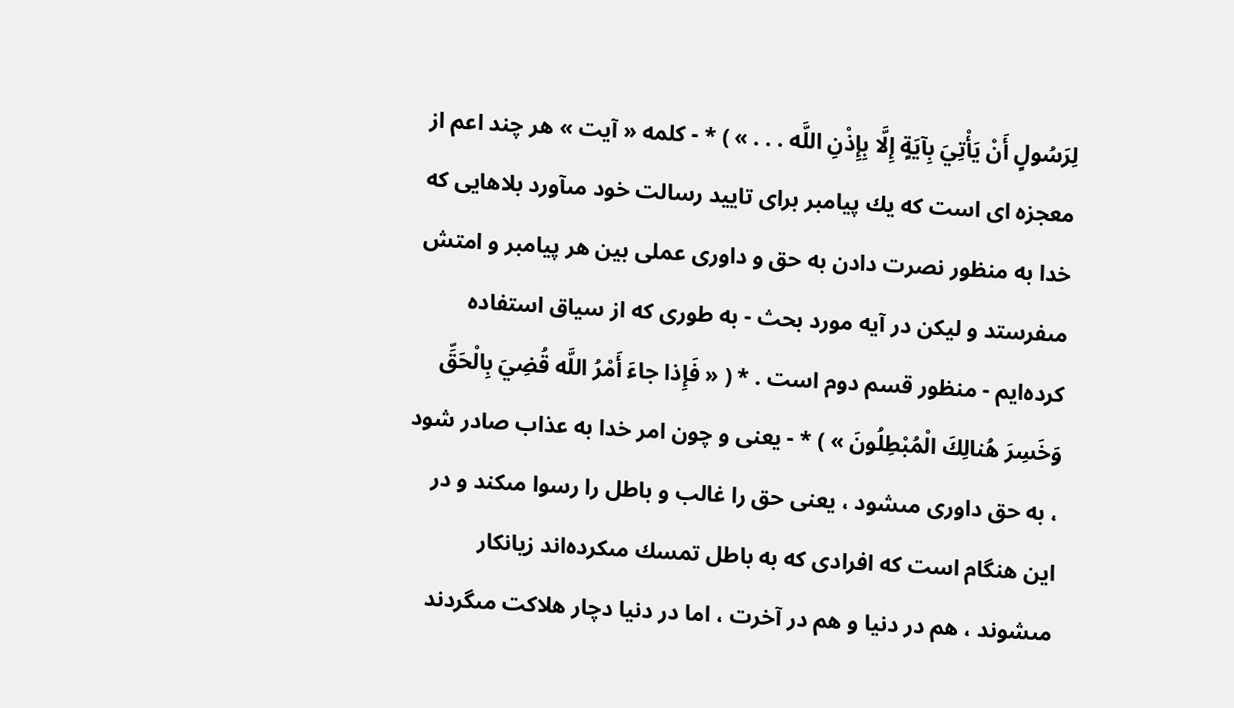لِرَسُولٍ أَنْ يَأْتِيَ بِآيَةٍ إِلَّا بِإِذْنِ اللَّه . . . » ) * - كلمه « آيت » هر چند اعم از معجزه اى است كه يك پيامبر براى تاييد رسالت خود مىآورد بلاهايى كه خدا به منظور نصرت دادن به حق و داورى عملى بين هر پيامبر و امتش مىفرستد و ليكن در آيه مورد بحث - به طورى كه از سياق استفاده كرده‌ايم - منظور قسم دوم است . * ( « فَإِذا جاءَ أَمْرُ اللَّه قُضِيَ بِالْحَقِّ وَخَسِرَ هُنالِكَ الْمُبْطِلُونَ » ) * - يعنى و چون امر خدا به عذاب صادر شود ، به حق داورى مىشود ، يعنى حق را غالب و باطل را رسوا مىكند و در اين هنگام است كه افرادى كه به باطل تمسك مىكرده‌اند زيانكار مىشوند ، هم در دنيا و هم در آخرت ، اما در دنيا دچار هلاكت مىگردند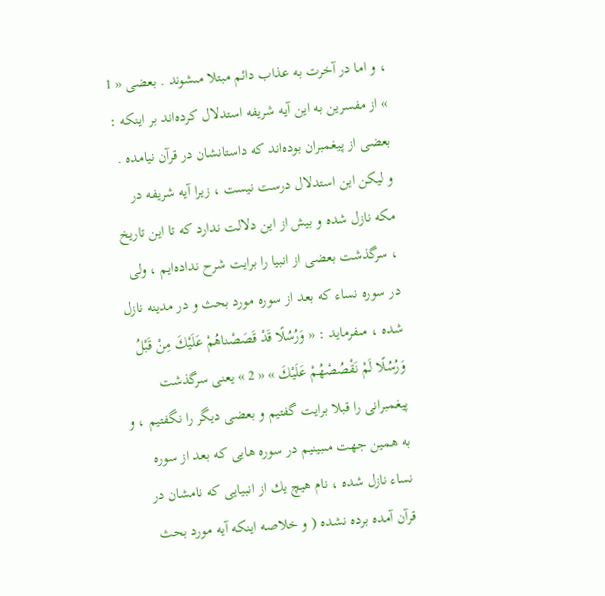، و اما در آخرت به عذاب دائم مبتلا مىشوند . بعضى « 1 » از مفسرين به اين آيه شريفه استدلال كرده‌اند بر اينكه : بعضى از پيغمبران بوده‌اند كه داستانشان در قرآن نيامده . و ليكن اين استدلال درست نيست ، زيرا آيه شريفه در مكه نازل شده و بيش از اين دلالت ندارد كه تا اين تاريخ ، سرگذشت بعضى از انبيا را برايت شرح نداده‌ايم ، ولى در سوره نساء كه بعد از سوره مورد بحث و در مدينه نازل شده ، مىفرمايد : « وَرُسُلًا قَدْ قَصَصْناهُمْ عَلَيْكَ مِنْ قَبْلُ وَرُسُلًا لَمْ نَقْصُصْهُمْ عَلَيْكَ » « 2 » يعنى سرگذشت پيغمبرانى را قبلا برايت گفتيم و بعضى ديگر را نگفتيم ، و به همين جهت مىبينيم در سوره هايى كه بعد از سوره نساء نازل شده ، نام هيچ يك از انبيايى كه نامشان در قرآن آمده برده نشده ( و خلاصه اينكه آيه مورد بحث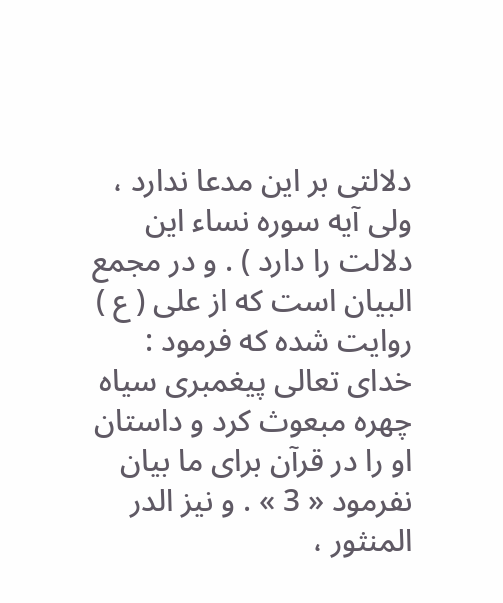دلالتى بر اين مدعا ندارد ، ولى آيه سوره نساء اين دلالت را دارد ) . و در مجمع البيان است كه از على ( ع ) روايت شده كه فرمود : خداى تعالى پيغمبرى سياه چهره مبعوث كرد و داستان او را در قرآن براى ما بيان نفرمود « 3 » . و نيز الدر المنثور ،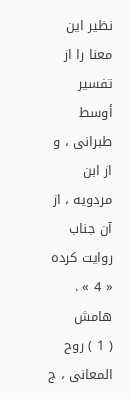نظير اين معنا را از تفسير أوسط طبرانى ، و از ابن مردويه ، از آن جناب روايت كرده « 4 » .
هامش
( 1 ) روح المعانى ، ج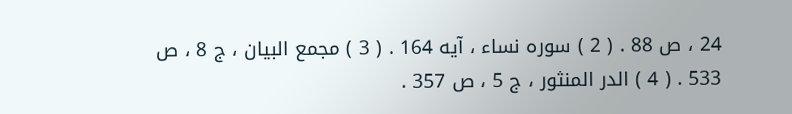24 ، ص 88 . ( 2 ) سوره نساء ، آيه 164 . ( 3 ) مجمع البيان ، ج 8 ، ص 533 . ( 4 ) الدر المنثور ، ج 5 ، ص 357 .